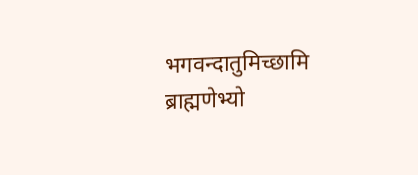भगवन्दातुमिच्छामि ब्राह्मणेभ्यो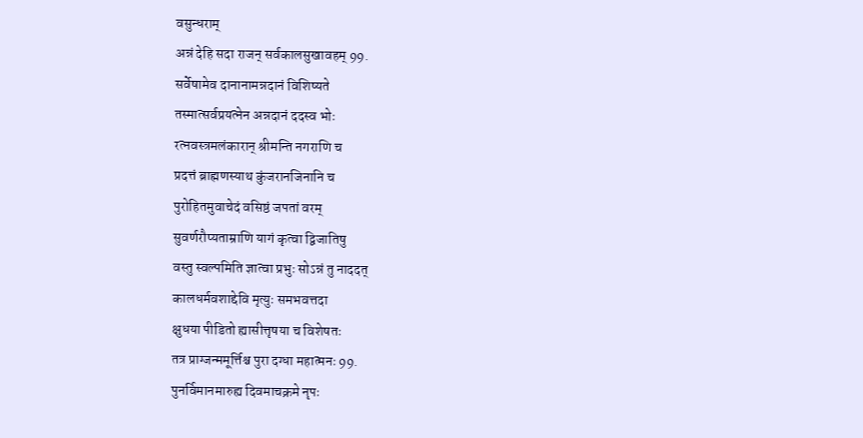वसुन्धराम्
अन्नं देहि सदा राजन् सर्वकालसुखावहम् 99.
सर्वेषामेव दानानामन्नदानं विशिष्यते
तस्मात्सर्वप्रयत्नेन अन्नदानं ददस्व भोः
रत्नवस्त्रमलंकारान् श्रीमन्ति नगराणि च
प्रदत्तं ब्राह्मणस्याथ कुंजरानजिनानि च
पुरोहितमुवाचेदं वसिष्ठं जपतां वरम्
सुवर्णरौप्यताम्राणि यागं कृत्वा द्विजातिषु
वस्तु स्वल्पमिति ज्ञात्वा प्रभुः सोऽन्नं तु नाददत्
कालधर्मवशाद्देवि मृत्युः समभवत्तदा
क्षुधया पीडितो ह्यासीत्तृषया च विशेषतः
तत्र प्राग्जन्ममूर्त्तिश्च पुरा दग्धा महात्मनः 99.
पुनर्विमानमारुह्य दिवमाचक्रमे नृपः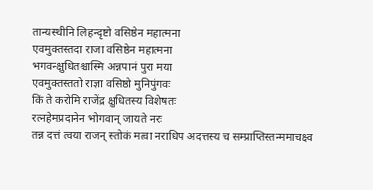तान्यस्थीनि लिहन्दृष्टो वसिष्ठेन महात्मना
एवमुक्तस्तदा राजा वसिष्ठेन महात्मना
भगवन्क्षुधितश्चास्मि अन्नपानं पुरा मया
एवमुक्तस्ततो राज्ञा वसिष्ठो मुनिपुंगवः
किं ते करोमि राजेंद्र क्षुधितस्य विशेषतः
रत्नहेमप्रदानेन भोगवान् जायते नरः
तन्न दत्तं त्वया राजन् स्तोकं मत्वा नराधिप अदत्तस्य च सम्प्राप्तिस्तन्ममाचक्ष्व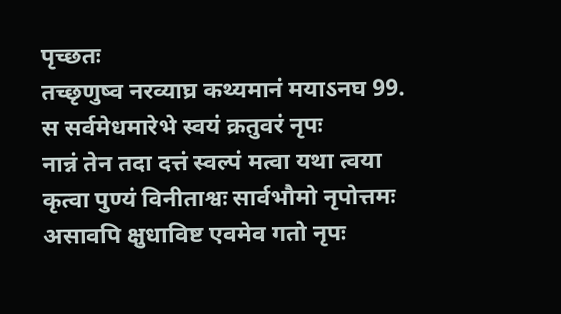पृच्छतः
तच्छृणुष्व नरव्याघ्र कथ्यमानं मयाऽनघ 99.
स सर्वमेधमारेभे स्वयं क्रतुवरं नृपः
नान्नं तेन तदा दत्तं स्वल्पं मत्वा यथा त्वया
कृत्वा पुण्यं विनीताश्वः सार्वभौमो नृपोत्तमः
असावपि क्षुधाविष्ट एवमेव गतो नृपः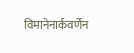विमानेनार्कवर्णेन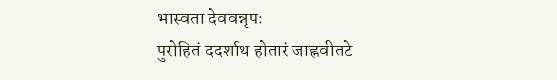भास्वता देववन्नृपः
पुरोहितं ददर्शाथ होतारं जाह्नवीतटे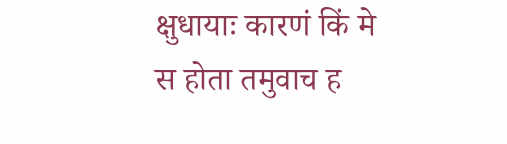क्षुधायाः कारणं किं मे स होता तमुवाच ह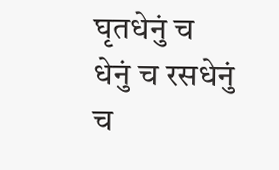घृतधेनुं च धेनुं च रसधेनुं च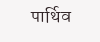पार्थिव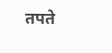तपते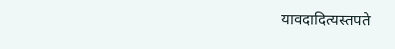यावदादित्यस्तपते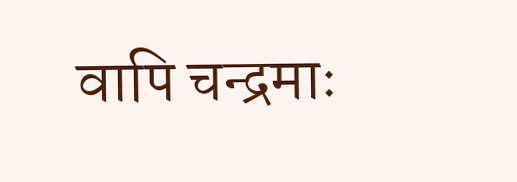वापि चन्द्रमाः